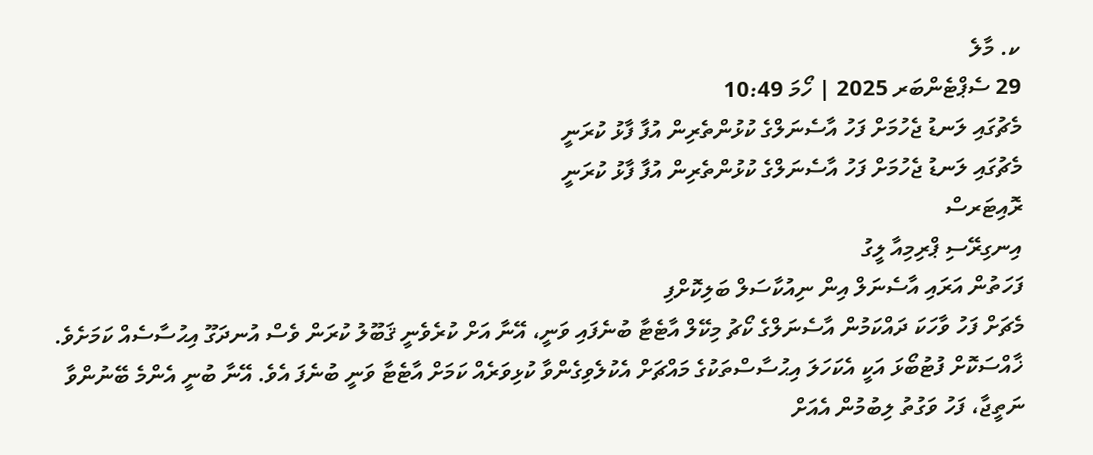ކ. މާލެ
29 ސެޕްޓެންބަރ 2025 | ހޯމަ 10:49
މެޗުގައި ލަނޑު ޖެހުމަށް ފަހު އާސެނަލްގެ ކުޅުންތެރިން އުފާ ފާޅު ކުރަނީ
މެޗުގައި ލަނޑު ޖެހުމަށް ފަހު އާސެނަލްގެ ކުޅުންތެރިން އުފާ ފާޅު ކުރަނީ
ރޮއިޓަރސް
އިނގިރޭސި ޕްރިމިއާ ލީގު
ފަހަތުން އަރައި އާސެނަލް އިން ނިއުކާސަލް ބަލިކޮށްފި
މެޗަށް ފަހު ވާހަކަ ދައްކަމުން އާސެނަލްގެ ކޯޗު މިކޭލް އާޓެޓާ ބުނެފައި ވަނީ، އޭނާ އަށް ކުރެވެނީ ޤަބޫލު ކުރަން ވެސް އުނދަގޫ އިޙުސާސެއް ކަމަށެވެ. ޚާއްސަކޮށް ފުޓުބޯޅަ އަކީ އެކަހަލަ އިޙުސާސްތަކުގެ މައްޗަށް އެކުލެވިގެންވާ ކުޅިވަރެއް ކަމަށް އާޓެޓާ ވަނީ ބުނެފަ އެވެ. އޭނާ ބުނީ އެންމެ ބޭނުންވާ ނަތީޖާ، ފަހު ވަގުތު ލިބުމުން އެއަށް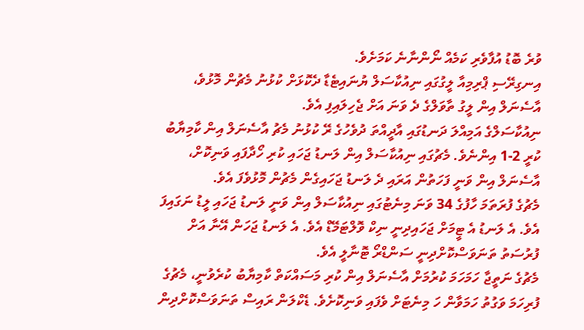ވުރެ ބޮޑު އުފާވެރި ކަމެއް ނޯންނާނެ ކަމަށެވެ.
އިނގިރޭސި ޕްރިމިއާ ލީގުގައި ނިއުކާސަލް ޔުނައިޓެޑާ ދެކޮޅަށް ކުޅުނު މެޗުން މޮޅުވެ، އާސެނަލް އިން ލީގު ތާވަލްގެ ދެ ވަނަ އަށް ޖެހިލައިފި އެވެ.
ނިއުކާސަލްގެ އަމިއްލަ ދަނޑުގައި އާދީއްތަ ދުވެހުގެ ރޭ ކުޅުނު މެޗު އާސެނަލް އިން ކާމިޔާބު ކުރީ 2-1 އިންނެވެ. މެޗުގައި ނިއުކާސަލް އިން ލަނޑު ޖަހައި ކުރި ހޯދާފައި ވަނިކޮށް، އާސެނަލް އިން ވަނީ ފަހަތުން އަރައި ދެ ލަނޑު ޖަހައިގެން މެޗުން މޮޅުވެފަ އެވެ.
މެޗުގެ ފުރަތަމަ ހާފުގެ 34 ވަނަ މިނެޓުގައި ނިއުކާސަލް އިން ވަނީ ލަނޑު ޖަހައި ލީޑު ނަގައިފަ އެވެ. އެ ލަނޑު އެ ޓީމަށް ޖަހައިދިނީ ނިކް ވޮލްޓަމޭޑް އެވެ. އެ ލަނޑު ޖަހަން އޭނާ އަށް ފުރުސަތު ތަނަވަސްކޮށްދިނީ ސަންޑްރޯ ޓޮނާލީ އެވެ.
މެޗުގެ ނަތީޖާ ހަމަހަމަ ކުރުމަށް އާސެނަލް އިން ކުރި މަސައްކަތް ކާމިޔާބު ކުރެވުނީ، މެޗުގެ ފުރިހަމަ ވަގުތު ހަމަވާން ހަ މިނެޓަށް ވެފައި ވަނިކޮށެވެ. ޑެކްލަން ރައިސް ތަނަވަސްކޮށްދިން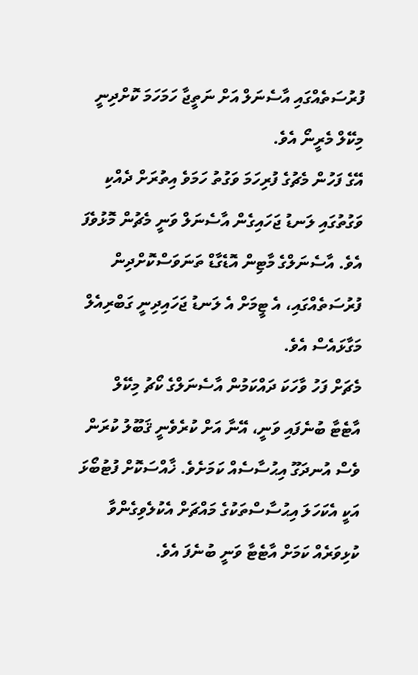ފުރުސަތެއްގައި އާސެނަލް އަށް ނަތީޖާ ހަމަހަމަ ކޮށްދިނީ މިކޭލް މެރީނޯ އެވެ.
އޭގެ ފަހުން މެޗުގެ ފުރިހަމަ ވަގުތު ހަމަވެ އިތުރަށް ދެއްކި ވަގުތުގައި ލަނޑު ޖަހައިގެން އާސެނަލް ވަނީ މެޗުން މޮޅުވެފަ އެވެ. އާސެނަލްގެ މާޓިން އޮޑެގާޑް ތަނަވަސްކޮށްދިން ފުރުސަތެއްގައި، އެ ޓީމަށް އެ ލަނޑު ޖަހައިދިނީ ގަބްރިއެލް މަގާޅައެސް އެވެ.
މެޗަށް ފަހު ވާހަކަ ދައްކަމުން އާސެނަލްގެ ކޯޗު މިކޭލް އާޓެޓާ ބުނެފައި ވަނީ، އޭނާ އަށް ކުރެވެނީ ޤަބޫލު ކުރަން ވެސް އުނދަގޫ އިޙުސާސެއް ކަމަށެވެ. ޚާއްސަކޮށް ފުޓުބޯޅަ އަކީ އެކަހަލަ އިޙުސާސްތަކުގެ މައްޗަށް އެކުލެވިގެންވާ ކުޅިވަރެއް ކަމަށް އާޓެޓާ ވަނީ ބުނެފަ އެވެ.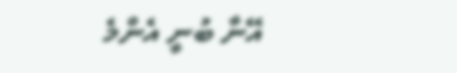އޭނާ ބުނީ އެންމެ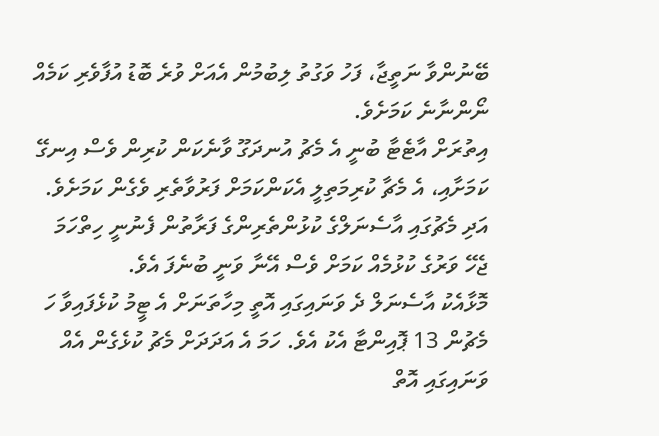ބޭނުންވާ ނަތީޖާ، ފަހު ވަގުތު ލިބުމުން އެއަށް ވުރެ ބޮޑު އުފާވެރި ކަމެއް ނޯންނާނެ ކަމަށެވެ.
އިތުރަށް އާޓެޓާ ބުނީ އެ މެޗު އުނދަގޫ ވާނެކަން ކުރިން ވެސް އިނގޭ ކަމަށާއި، އެ މެޗާ ކުރިމަތިލީ އެކަންކަމަށް ފަރުވާތެރި ވެގެން ކަމަށެވެ. އަދި މެޗުގައި އާސެނަލްގެ ކުޅުންތެރިންގެ ފަރާތުން ފެނުނީ ހިތްހަމަ ޖެހޭ ވަރުގެ ކުޅުމެއް ކަމަށް ވެސް އޭނާ ވަނީ ބުނެފަ އެވެ.
މޮޅާއެކު އާސެނަލް ދެ ވަނައިގައި އޮތީ މިހާތަނަށް އެ ޓީމު ކުޅެފައިވާ ހަ މެޗުން 13 ޕޮއިންޓާ އެކު އެވެ. ހަމަ އެ އަދަދަށް މެޗު ކުޅެގެން އެއް ވަނައިގައި އޮތް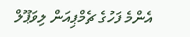އެންމެ ފަހުގެ ޗެމްޕިއަން ލިވަޕޫލް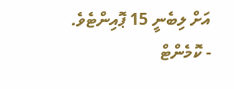އަށް ލިބެނީ 15 ޕޮއިންޓެވެ.
- ކޮމެންޓް